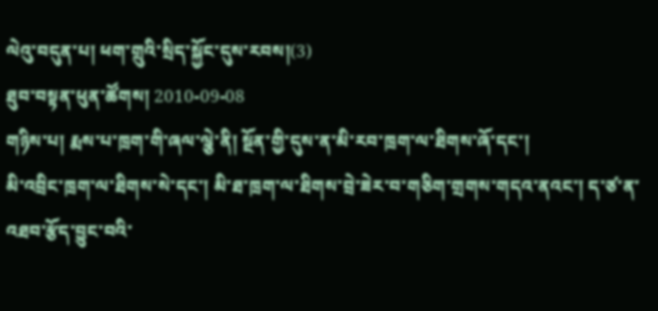ལེའུ་བདུན་པ། ཕག་གྲུའི་སྲིད་སྐྱོང་དུས་རབས།(3)
ཐུབ་བསྟན་ཕུན་ཚོགས། 2010-09-08
གཉིས་པ། རྨས་པ་ཁྲག་གི་ཞལ་ལྕེ་ནི། སྔོན་གྱི་དུས་ན་མི་རབ་ཁྲག་ལ་ཐིགས་ཞོ་དང་།
མི་འབྲིང་ཁྲག་ལ་ཐིགས་སེ་དང་། མི་ཐ་ཁྲག་ལ་ཐིགས་བྲེ་ཟེར་བ་གཅིག་གྲགས་གདའ་ནའང་། ད་ཙ་ན་འཐབ་རྩོད་བྱུང་བའི་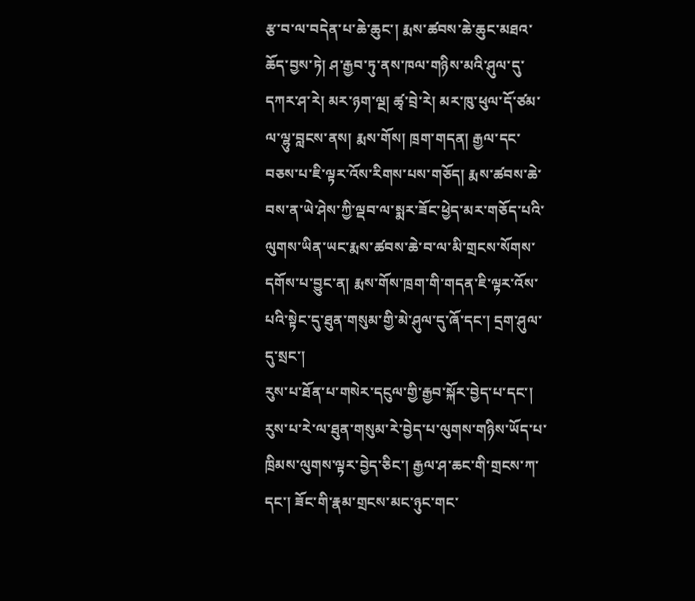རྩ་བ་ལ་བདེན་པ་ཆེ་ཆུང་། རྨས་ཚབས་ཆེ་ཆུང་མཐའ་ཆོད་བྱས་ཏེ། ཤ་རྒྱབ་ཏུ་ནས་ཁལ་གཉིས་མའི་ཤུལ་དུ་དཀར་ཤ་རེ། མར་ཉག་ལྔ། ཚྭ་བྲེ་རེ། མར་ཁུ་ཕུལ་དོ་ཙམ་ལ་ལྷུ་བླངས་ནས། རྨས་གོས། ཁྲག་གདན། རྒྱལ་དང་བཅས་པ་ཇི་ལྟར་འོས་རིགས་པས་གཅོད། རྨས་ཚབས་ཆེ་བས་ན་ཡེ་ཤེས་ཀྱི་ལྡབ་ལ་སྨར་ཟོང་ཕྱེད་མར་གཅོད་པའི་ལུགས་ཡིན་ཡང་རྨས་ཚབས་ཆེ་བ་ལ་མི་གྲངས་སོགས་དགོས་པ་བྱུང་ན། རྨས་གོས་ཁྲག་གི་གདན་ཇི་ལྟར་འོས་པའི་སྟེང་དུ་ཐུན་གསུམ་གྱི་མེ་ཤུལ་དུ་ཞོ་དང་། དྲག་ཤུལ་དུ་སྲང་།
རུས་པ་ཐོན་པ་གསེར་དངུལ་གྱི་རྒྱབ་སྐོར་བྱེད་པ་དང་། རུས་པ་རེ་ལ་ཐུན་གསུམ་རེ་བྱེད་པ་ལུགས་གཉིས་ཡོད་པ་ཁྲིམས་ལུགས་ལྟར་བྱེད་ཅིང་། རྒྱལ་ཤ་ཆང་གི་གྲངས་ཀ་དང་། ཟོང་གི་རྣམ་གྲངས་མང་ཉུང་གང་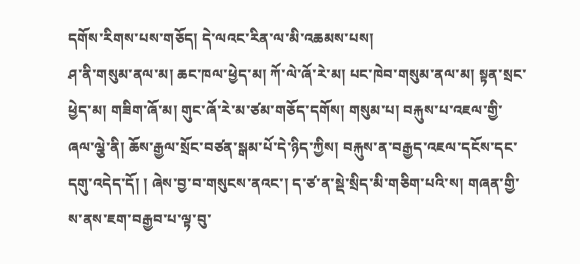དགོས་རིགས་པས་གཅོད། དེ་ལའང་རིན་ལ་མི་འཆམས་པས།
ཤ་ནི་གསུམ་ནལ་མ། ཆང་ཁལ་ཕྱེད་མ། ཀོ་ལེ་ཞོ་རེ་མ། པང་ཁེབ་གསུམ་ནལ་མ། སྟན་སྲང་ཕྱེད་མ། གཟིག་ཞོ་མ། གུང་ཞོ་རེ་མ་ཙམ་གཅོད་དགོས། གསུམ་པ། བརྐུས་པ་འཇལ་གྱི་ཞལ་ལྕེ་ནི། ཆོས་རྒྱལ་སྲོང་བཙན་སྒམ་པོ་དེ་ཉིད་ཀྱིས། བརྐུས་ན་བརྒྱད་འཇལ་དངོས་དང་དགུ་འདེད་དོ། ། ཞེས་བྱ་བ་གསུངས་ནའང་། ད་ཙ་ན་སྡེ་སྲིད་མི་གཅིག་པའི་ས། གཞན་གྱི་ས་ནས་ཇག་བརྒྱབ་པ་ལྟ་བུ་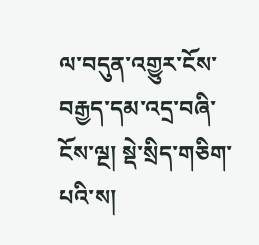ལ་བདུན་འགྱུར་ངོས་བརྒྱད་དམ་འདྲ་བཞི་ངོས་ལྔ། སྡེ་སྲིད་གཅིག་པའི་ས།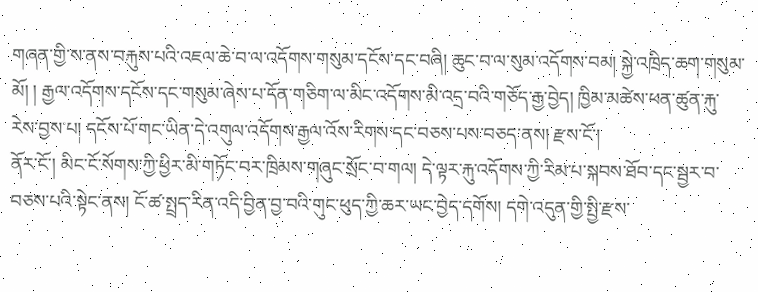གཞན་གྱི་ས་ནས་བརྐུས་པའི་འཇལ་ཆེ་བ་ལ་འདོགས་གསུམ་དངོས་དང་བཞི། ཆུང་བ་ལ་སུམ་འདོགས་བམ། སྐྱེ་འཁྲིད་ཆག་གསུམ་མོ། ། རྒྱལ་འདོགས་དངོས་དང་གསུམ་ཞེས་པ་དོན་གཅིག་ལ་མིང་འདོགས་མི་འདྲ་བའི་གཅོད་རྒྱ་བྱེད། ཁྱིམ་མཚེས་ཕན་ཚུན་རྐུ་རེས་བྱས་པ། དངོས་པོ་གང་ཡིན་དེ་འགུལ་འདོགས་རྒྱལ་འོས་རིགས་དང་བཅས་པས་བཅད་ནས། རྫས་ངོ་།
ནོར་ངོ་། མིང་ངོ་སོགས་ཀྱི་ཕྱིར་མི་གཏོང་བར་ཁྲིམས་གཞུང་སྲོང་བ་གལ། དེ་ལྟར་རྐུ་འདོགས་ཀྱི་རིམ་པ་སྐབས་ཐོབ་དང་སྦྱར་བ་བཅས་པའི་སྟེང་ནས། ངོ་ཚ་སྤྲད་རིན་འདི་བྱིན་བྱ་བའི་གུང་ཕུད་ཀྱི་ཆར་ཡང་བྱེད་དགོས། དགེ་འདུན་གྱི་སྤྱི་རྫས་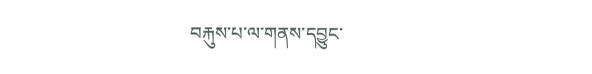བརྐུས་པ་ལ་གནས་དབྱུང་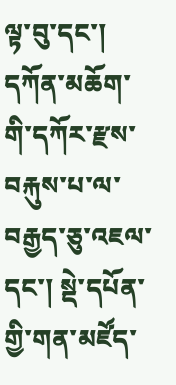ལྟ་བུ་དང་། དཀོན་མཆོག་གི་དཀོར་རྫས་བརྐུས་པ་ལ་བརྒྱད་ཅུ་འཇལ་དང་། སྡེ་དཔོན་གྱི་གན་མཛོད་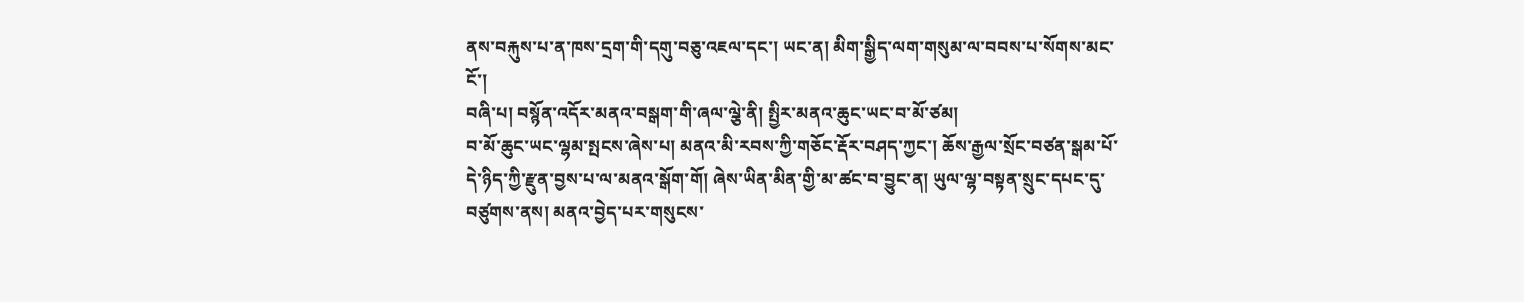ནས་བརྐུས་པ་ན་ཁས་དྲག་གི་དགུ་བཅུ་འཇལ་དང་། ཡང་ན། མིག་སྒྱིད་ལག་གསུམ་ལ་བབས་པ་སོགས་མང་ངོ་།
བཞི་པ། བསྙོན་འདོར་མནའ་བསྒག་གི་ཞལ་ལྕེ་ནི། སྤྱིར་མནའ་ཆུང་ཡང་བ་མོ་ཙམ།
བ་མོ་ཆུང་ཡང་ལྷམ་སྤངས་ཞེས་པ། མནའ་མི་རབས་ཀྱི་གཅོང་རྡོར་བཤད་ཀྱང་། ཆོས་རྒྱལ་སྲོང་བཙན་སྒམ་པོ་དེ་ཉིད་ཀྱི་རྫུན་བྱས་པ་ལ་མནའ་སྒོག་གོ། ཞེས་ཡིན་མིན་གྱི་མ་ཚང་བ་བྱུང་ན། ཡུལ་ལྷ་བསྟན་སྲུང་དཔང་དུ་བཙུགས་ནས། མནའ་བྱེད་པར་གསུངས་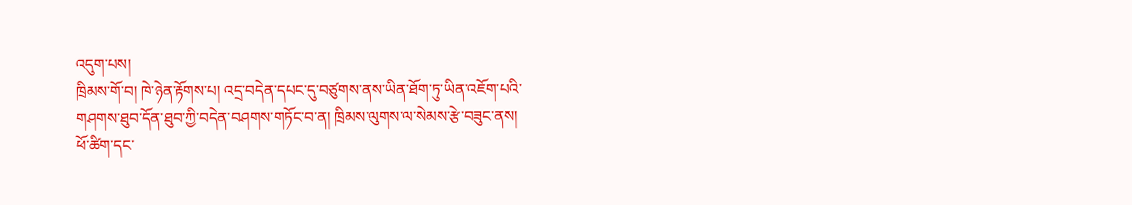འདུག་པས།
ཁྲིམས་གོ་བ། ཁེ་ཉེན་རྟོགས་པ། འདྲ་བདེན་དཔང་དུ་བཙུགས་ནས་ཡིན་ཐོག་ཏུ་ཡིན་འཇོག་པའི་གཤགས་ཐུབ་དོན་ཐུབ་ཀྱི་བདེན་བཤགས་གཏོང་བ་ན། ཁྲིམས་ལུགས་ལ་སེམས་རྩེ་བཟུང་ནས། ཕོ་ཚིག་དང་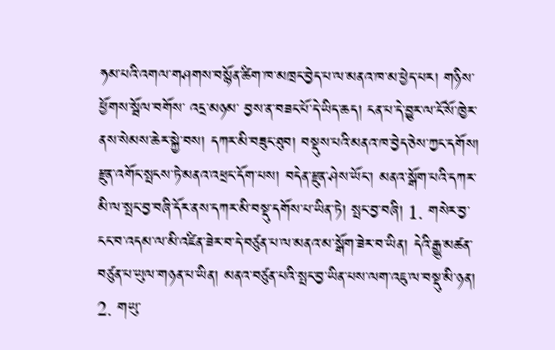ཧམ་པའི་འགལ་གཤགས་བསྙོན་ཚིག་ཁ་མཁྲང་བྱེད་པ་ལ་མནའ་ཁ་མ་ཕྱེད་པར། གཉིས་ཕྱོགས་སྦོལ་བགོས་ འདྲ་མཉམ་ བྱས་ན་བཟང་པོ་དེ་ཡིད་ཆད། ངན་པ་དེ་བྱུར་ལ་ངོ་སོ་ཁྱེར་ནས་སེམས་ཆེར་སྐྱེ་བས། དཀར་མི་བཟུང་ཐུབ། བསྡུས་པའི་མནའ་ཁ་བྱེད་ཅེས་ཀྱང་དགོས། རྫུན་འགོང་སྤངས་ཏེ་མནའ་འཕྲང་དོག་པས། བདེན་རྫུན་ཤེས་ཡོང་། མནའ་སྒོག་པའི་དཀར་མི་ལ་སྤང་བྱ་བཞི་དོར་ནས་དཀར་མི་བསྡུ་དགོས་པ་ཡིན་ཏེ། སྤང་བྱ་བཞི། 1. གསེར་བྱ་ངང་བ་འདམ་ལ་མི་འཛིན་ཟེར་བ་དེ་བཙུན་པ་ལ་མནའ་མ་སྒོག་ཟེར་བ་ཡིན། དེའི་རྒྱུ་མཚན་བཙུན་པ་ཡུལ་གཉན་པ་ཡིན། མནའ་བཙུན་པའི་སྤང་བྱ་ཡིན་པས་ལག་འཇུ་ལ་བསྡུ་མི་ཉན། 2. གཡུ་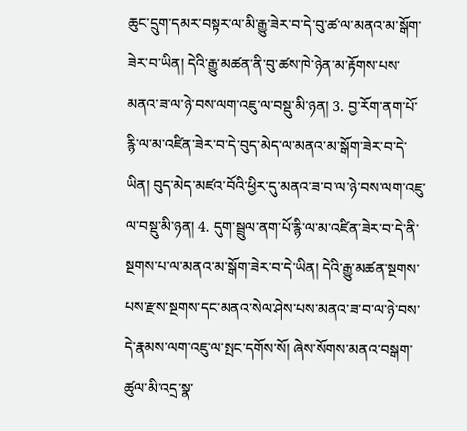ཆུང་དྲུག་དམར་བསྟར་ལ་མི་རྒྱུ་ཟེར་བ་དེ་བུ་ཚ་ལ་མནའ་མ་སྒོག་ཟེར་བ་ཡིན། དེའི་རྒྱུ་མཚན་ནི་བུ་ཚས་ཁེ་ཉེན་མ་རྟོགས་པས་མནའ་ཟ་ལ་ཉེ་བས་ལག་འཇུ་ལ་བསྡུ་མི་ཉན། 3. བྱ་རོག་ནག་པོ་རྙི་ལ་མ་འཛིན་ཟེར་བ་དེ་བུད་མེད་ལ་མནའ་མ་སྒོག་ཟེར་བ་དེ་ཡིན། བུད་མེད་མཛའ་བོའི་ཕྱིར་དུ་མནའ་ཟ་བ་ལ་ཉེ་བས་ལག་འཇུ་ལ་བསྡུ་མི་ཉན། 4. དུག་སྦྲུལ་ནག་པོ་རྙི་ལ་མ་འཛིན་ཟེར་བ་དེ་ནི་སྔགས་པ་ལ་མནའ་མ་སྒོག་ཟེར་བ་དེ་ཡིན། དེའི་རྒྱུ་མཚན་སྔགས་པས་རྫས་སྔགས་དང་མནའ་སེལ་ཤེས་པས་མནའ་ཟ་བ་ལ་ཉེ་བས་དེ་རྣམས་ལག་འཇུ་ལ་སྤང་དགོས་སོ། ཞེས་སོགས་མནའ་བསྒག་ཚུལ་མི་འདྲ་སྣ་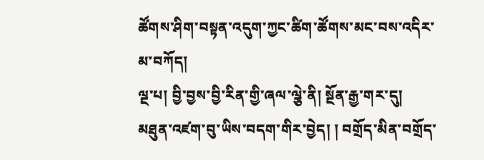ཚོགས་ཤིག་བསྟན་འདུག་ཀྱང་ཚིག་ཚོགས་མང་བས་འདིར་མ་བཀོད།
ལྔ་པ། བྱི་བྱས་བྱི་རིན་གྱི་ཞལ་ལྕེ་ནི། སྔོན་རྒྱ་གར་དུ། མཐུན་འཛག་བུ་ཡིས་བདག་གིར་བྱེད། ། བགྲོད་མིན་བགྲོད་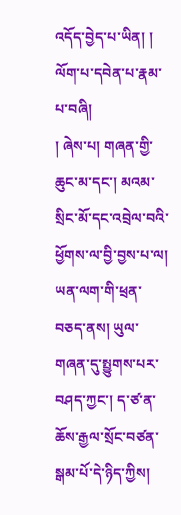འདོད་བྱེད་པ་ཡིན། ། ལོག་པ་དབེན་པ་རྣམ་པ་བཞི།
། ཞེས་པ། གཞན་གྱི་ཆུང་མ་དང་། མའམ་སྲིང་མོ་དང་འབྲེལ་བའི་ཕྱོགས་ལ་བྱི་བྱས་པ་ལ།
ཡན་ལག་གི་ཕྲན་བཅད་ནས། ཡུལ་གཞན་དུ་སྤྱུགས་པར་བཤད་ཀྱང་། ད་ཙ་ན་ཆོས་རྒྱལ་སྲོང་བཙན་སྒམ་པོ་དེ་ཉིད་ཀྱིས།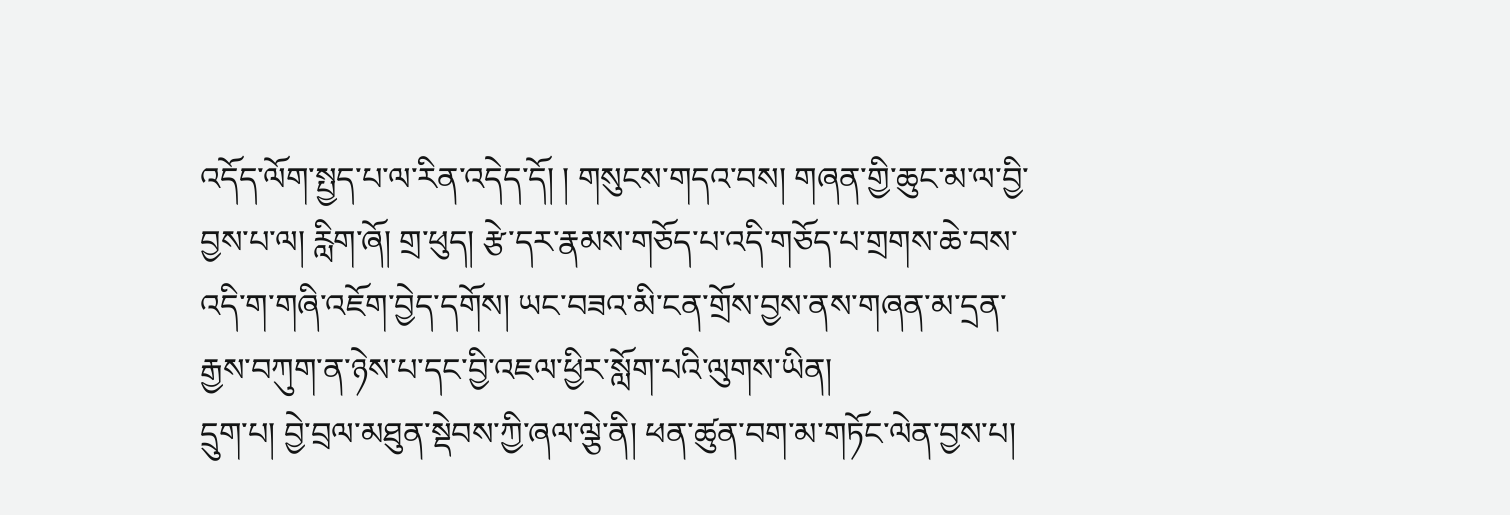འདོད་ལོག་སྤྱད་པ་ལ་རིན་འདེད་དོ། ། གསུངས་གདའ་བས། གཞན་གྱི་ཆུང་མ་ལ་བྱི་བྱས་པ་ལ། རླིག་ཞོ། གྲ་ཕུད། རྩེ་དར་རྣམས་གཅོད་པ་འདི་གཅོད་པ་གྲགས་ཆེ་བས་འདི་ག་གཞི་འཇོག་བྱེད་དགོས། ཡང་བཟའ་མི་ངན་གྲོས་བྱས་ནས་གཞན་མ་དྲན་རྒྱས་བཀུག་ན་ཉེས་པ་དང་བྱི་འཇལ་ཕྱིར་སློག་པའི་ལུགས་ཡིན།
དྲུག་པ། བྱེ་བྲལ་མཐུན་སྡེབས་ཀྱི་ཞལ་ལྕེ་ནི། ཕན་ཚུན་བག་མ་གཏོང་ལེན་བྱས་པ།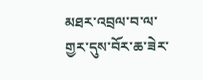མཐར་འབྲལ་བ་ལ་གྱར་དུས་བོར་ཆ་ཟེར་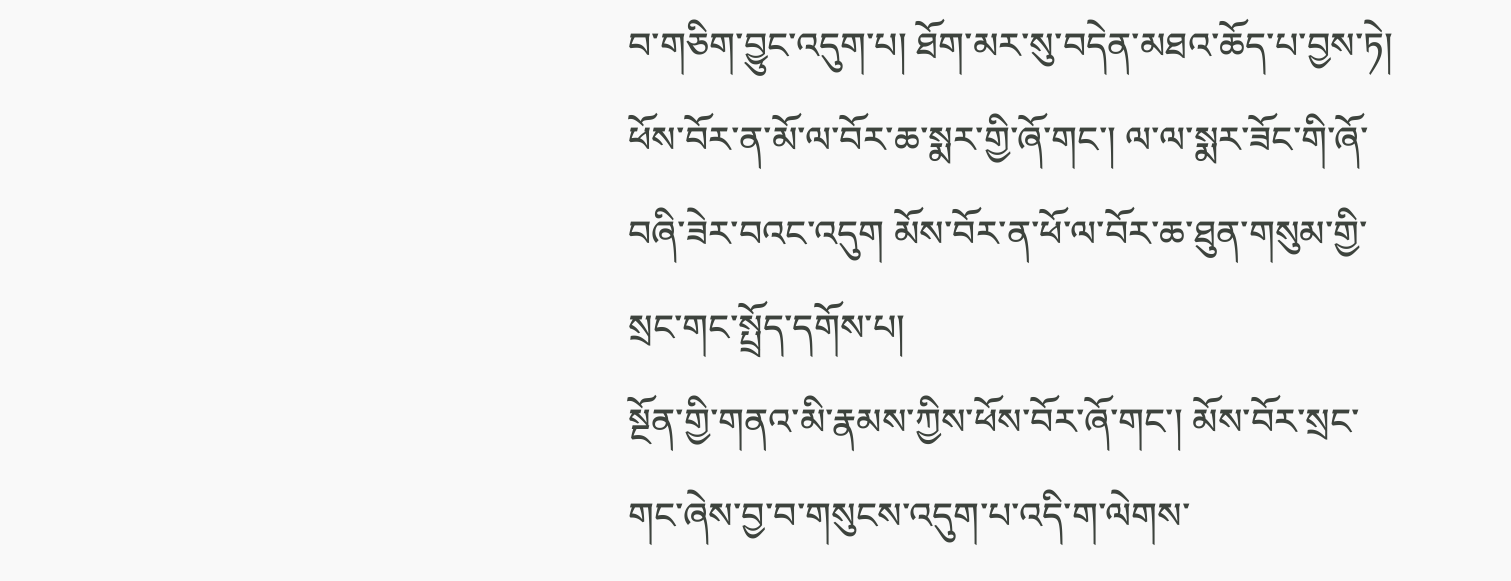བ་གཅིག་བྱུང་འདུག་པ། ཐོག་མར་སུ་བདེན་མཐའ་ཆོད་པ་བྱས་ཏེ། ཕོས་བོར་ན་མོ་ལ་བོར་ཆ་སྨར་གྱི་ཞོ་གང་། ལ་ལ་སྨར་ཟོང་གི་ཞོ་བཞི་ཟེར་བའང་འདུག མོས་བོར་ན་ཕོ་ལ་བོར་ཆ་ཐུན་གསུམ་གྱི་སྲང་གང་སྤྲོད་དགོས་པ།
སྔོན་གྱི་གནའ་མི་རྣམས་ཀྱིས་ཕོས་བོར་ཞོ་གང་། མོས་བོར་སྲང་གང་ཞེས་བྱ་བ་གསུངས་འདུག་པ་འདི་ག་ལེགས་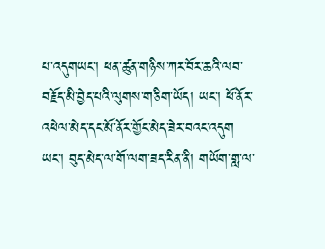པ་འདུགཡང་། ཕན་ཚུན་གཉིས་ཀར་བོར་ཆའི་ལབ་བརྗོད་མི་བྱེད་པའི་ལུགས་གཅིག་ཡོད། ཡང་། ཕོ་ནོར་འཕེལ་མེད་དང་མོ་ནོར་གྱོང་མེད་ཟེར་བའང་འདུག
ཡང་། བུད་མེད་ལ་གོ་ལག་ཟད་རིན་ནི། གཡོག་གླ་ལ་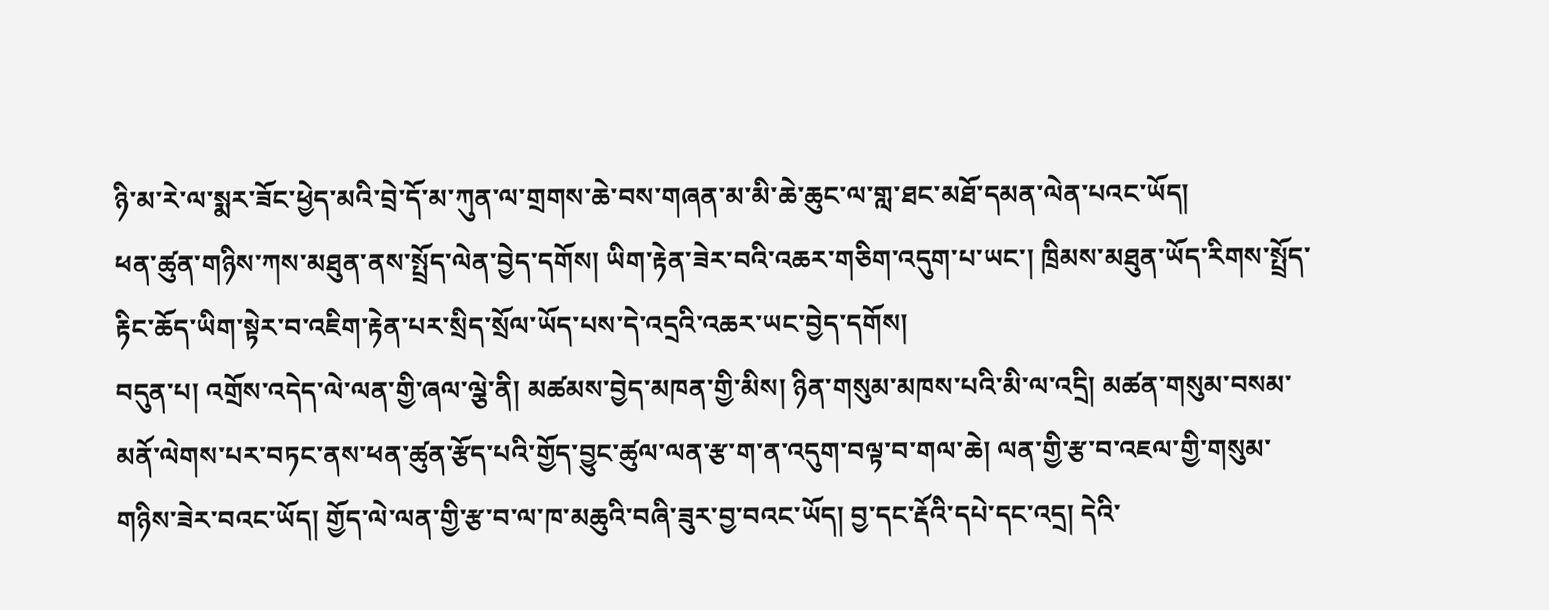ཉི་མ་རེ་ལ་སྨར་ཟོང་ཕྱེད་མའི་བྲེ་དོ་མ་ཀུན་ལ་གྲགས་ཆེ་བས་གཞན་མ་མི་ཆེ་ཆུང་ལ་གླ་ཐང་མཐོ་དམན་ལེན་པའང་ཡོད།
ཕན་ཚུན་གཉིས་ཀས་མཐུན་ནས་སྤྲོད་ལེན་བྱེད་དགོས། ཡིག་རྟེན་ཟེར་བའི་འཆར་གཅིག་འདུག་པ་ཡང་། ཁྲིམས་མཐུན་ཡོད་རིགས་སྤྲོད་རྟིང་ཆོད་ཡིག་སྟེར་བ་འཇིག་རྟེན་པར་སྲིད་སྲོལ་ཡོད་པས་དེ་འདྲའི་འཆར་ཡང་བྱེད་དགོས།
བདུན་པ། འགྲོས་འདེད་ལེ་ལན་གྱི་ཞལ་ལྕེ་ནི། མཚམས་བྱེད་མཁན་གྱི་མིས། ཉིན་གསུམ་མཁས་པའི་མི་ལ་འདྲི། མཚན་གསུམ་བསམ་མནོ་ལེགས་པར་བཏང་ནས་ཕན་ཚུན་རྩོད་པའི་གྱོད་བྱུང་ཚུལ་ལན་རྩ་ག་ན་འདུག་བལྟ་བ་གལ་ཆེ། ལན་གྱི་རྩ་བ་འཇལ་གྱི་གསུམ་གཉིས་ཟེར་བའང་ཡོད། གྱོད་ལེ་ལན་གྱི་རྩ་བ་ལ་ཁ་མཆུའི་བཞི་ཟུར་བྱ་བའང་ཡོད། བྱ་དང་རྡོའི་དཔེ་དང་འདྲ། དེའི་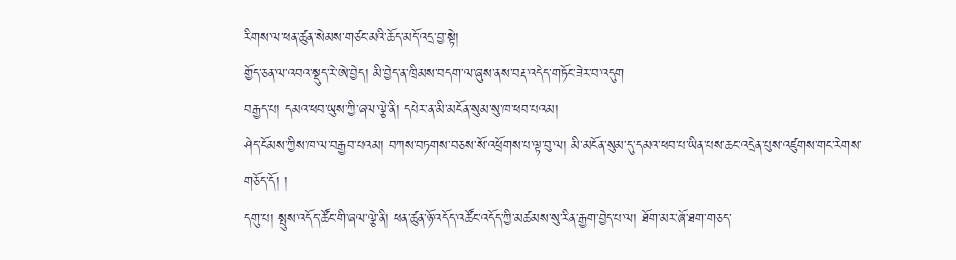རིགས་ལ་ཕན་ཚུན་སེམས་གཙང་མའི་ཆོད་མདོ་འདྲ་བྱ་སྟེ།
གྱོད་ཅན་ལ་འབའ་སྡུད་རེ་ཨེ་བྱེད། མི་བྱེད་ན་ཁྲིམས་བདག་ལ་ཞུས་ནས་བརྡ་འདེད་གཏོང་ཟེར་བ་འདུག
བརྒྱད་པ། དམའ་ཕབ་ཡུས་ཀྱི་ཞལ་ལྕེ་ནི། དཔེར་ན་མི་མངོན་སུམ་སུ་ཁ་ཕབ་པའམ།
ཤེད་ངོམས་ཀྱིས་ཁ་ལ་བརྒྱབ་པའམ། བཀས་བཏགས་བཅས་སོ་འཕྲོགས་པ་ལྟ་བུ་ལ། མི་མངོན་སུམ་དུ་དམའ་ཕབ་པ་ཡིན་པས་ཆང་འདྲེན་པུས་འཛུགས་གང་རེགས་གཅོད་དོ། །
དགུ་པ། སྤུས་འདོད་ཚོང་གི་ཞལ་ལྕེ་ནི། ཕན་ཚུན་ཉོ་འདོད་འཚོང་འདོད་ཀྱི་མཚམས་སུ་རིན་རྒྱག་བྱེད་པ་ལ། ཐོག་མར་ཞོ་ཐག་གཅད་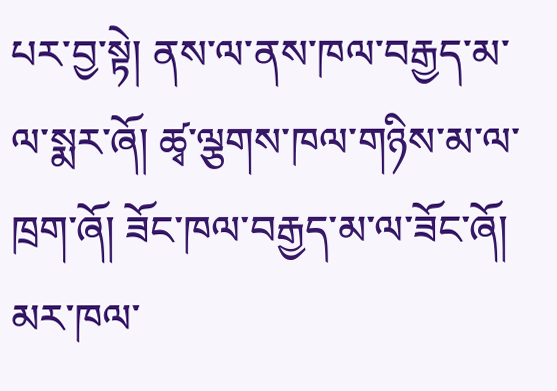པར་བྱ་སྟེ། ནས་ལ་ནས་ཁལ་བརྒྱད་མ་ལ་སྨར་ཞོ། ཚྭ་ལྕགས་ཁལ་གཉིས་མ་ལ་ཁྲག་ཞོ། ཟོང་ཁལ་བརྒྱད་མ་ལ་ཟོང་ཞོ། མར་ཁལ་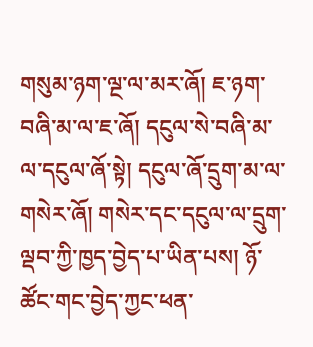གསུམ་ཉག་ལྔ་ལ་མར་ཞོ། ཇ་ཉག་བཞི་མ་ལ་ཇ་ཞོ། དངུལ་སེ་བཞི་མ་ལ་དངུལ་ཞོ་སྟེ། དངུལ་ཞོ་དྲུག་མ་ལ་གསེར་ཞོ། གསེར་དང་དངུལ་ལ་དྲུག་ལྡབ་ཀྱི་ཁྱད་བྱེད་པ་ཡིན་པས། ཉོ་ཚོང་གང་བྱེད་ཀྱང་ཕན་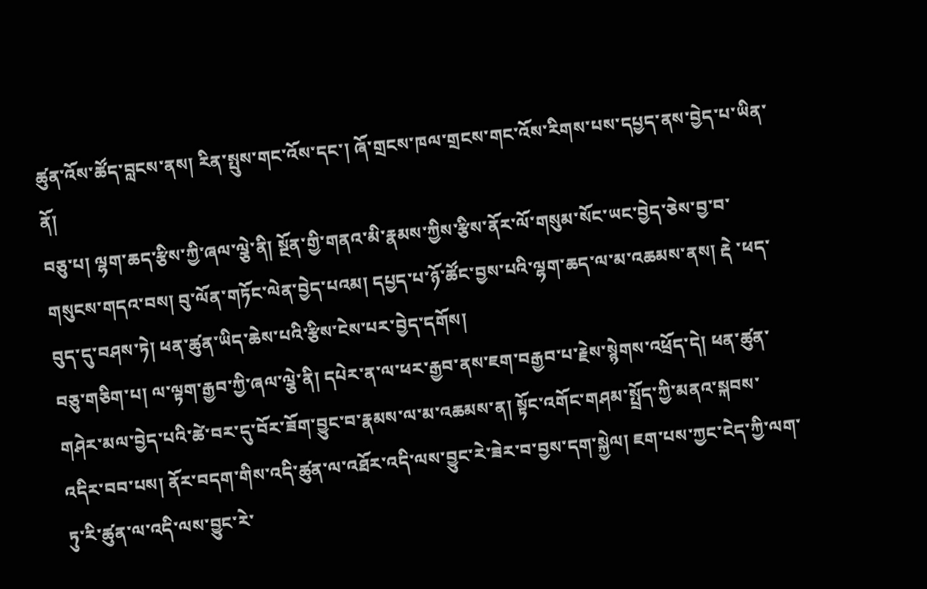ཚུན་འོས་ཚོད་བླངས་ནས། རིན་སྤུས་གང་འོས་དང་། ཞོ་གྲངས་ཁལ་གྲངས་གང་འོས་རིགས་པས་དཔྱད་ནས་བྱེད་པ་ཡིན་ནོ།
བཅུ་པ། ལྷག་ཆད་རྩིས་ཀྱི་ཞལ་ལྕེ་ནི། སྔོན་གྱི་གནའ་མི་རྣམས་ཀྱིས་རྩིས་ནོར་ལོ་གསུམ་སོང་ཡང་བྱེད་ཅེས་བྱ་བ་གསུངས་གདའ་བས། བུ་ལོན་གཏོང་ལེན་བྱེད་པའམ། དཔྱད་པ་ཉོ་ཚོང་བྱས་པའི་ལྷག་ཆད་ལ་མ་འཆམས་ནས། རྡེ ་ཕད་བུད་དུ་བཤས་ཏེ། ཕན་ཚུན་ཡིད་ཆེས་པའི་རྩིས་ངེས་པར་བྱེད་དགོས།
བཅུ་གཅིག་པ། ལ་ལྟག་རྒྱབ་ཀྱི་ཞལ་ལྕེ་ནི། དཔེར་ན་ལ་ཕར་རྒྱབ་ནས་ཇག་བརྒྱབ་པ་རྗེས་སྙེགས་འཕྲོད་དེ། ཕན་ཚུན་གཤེར་མལ་བྱེད་པའི་ཚེ་བར་དུ་བོར་ཟོག་བྱུང་བ་རྣམས་ལ་མ་འཆམས་ན། སྟོང་འགོང་གཤམ་སྤྲོད་ཀྱི་མནའ་སྐབས་འདིར་བབ་པས། ནོར་བདག་གིས་འདི་ཚུན་ལ་འཐོར་འདི་ལས་བྱུང་རེ་ཟེར་བ་བྱས་དག་སྐྱེལ། ཇག་པས་ཀྱང་ངེད་ཀྱི་ལག་ཏུ་རི་ཚུན་ལ་འདི་ལས་བྱུང་རེ་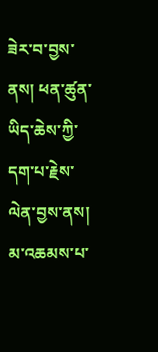ཟེར་བ་བྱས་ནས། ཕན་ཚུན་ཡིད་ཆེས་ཀྱི་དག་པ་རྗེས་ལེན་བྱས་ནས།
མ་འཆམས་པ་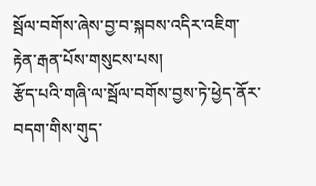སྦོལ་བགོས་ཞེས་བྱ་བ་སྐབས་འདིར་འཇིག་རྟེན་རྒན་པོས་གསུངས་པས།
རྩོད་པའི་གཞི་ལ་སྦོལ་བགོས་བྱས་ཏེ་ཕྱེད་ནོར་བདག་གིས་གུད་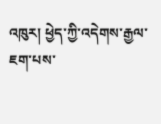འཁུར། ཕྱེད་ཀྱི་འདེགས་རྒྱལ་ཇག་པས་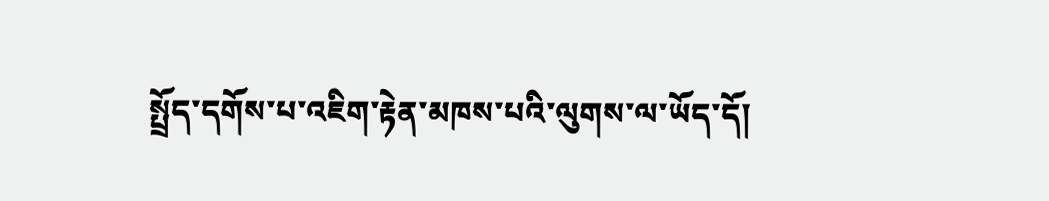སྤྲོད་དགོས་པ་འཇིག་རྟེན་མཁས་པའི་ལུགས་ལ་ཡོད་དོ།